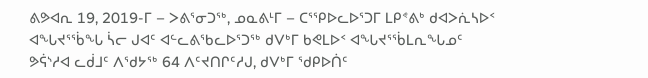ᕕᕗᐊᕆ 19, 2019-ᒥ – ᐳᕕᕐᓂᑐᖅ, ᓄᓇᕕᒻᒥ – ᑕᕐᕿᐅᓚᐅᕐᑐᒥ ᒪᑭᕝᕕᒃ ᑯᐊᐳᕇᓴᐅᑉ ᐊᖓᔪᕐᖄᖓ ᓵᓕ ᒍᐊᑦ ᐊᓪᓚᕕᖃᓚᐅᕐᑐᖅ ᑯᐯᒃᒥ ᑲᕙᒪᐅᑉ ᐊᖓᔪᕐᖄᒪᕆᖓᓄᑦ ᕗᕌᔅᓱᐊ ᓚᑰᒧᑦ ᐱᖁᔭᖅ 64 ᐱᑦᔪᑎᒋᑦᓱᒍ, ᑯᐯᒃᒥ ᖁᑭᐅᑏᑦ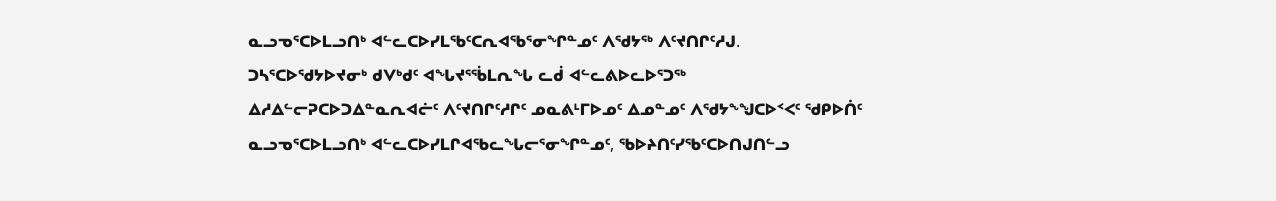ᓇᓗᓀᕐᑕᐅᒪᓗᑎᒃ ᐊᓪᓚᑕᐅᓯᒪᖃᑦᑕᕆᐊᖃᕐᓂᖏᓐᓄᑦ ᐱᖁᔭᖅ ᐱᑦᔪᑎᒋᑦᓱᒍ.
ᑐᓴᕐᑕᐅᖁᔭᐅᔪᓂᒃ ᑯᐯᒃᑯᑦ ᐊᖓᔪᕐᖄᒪᕆᖓ ᓚᑰ ᐊᓪᓚᕕᐅᓚᐅᕐᑐᖅ ᐃᓱᐃᓪᓕᕈᑕᐅᑐᐃᓐᓇᕆᐊᓖᑦ ᐱᑦᔪᑎᒋᑦᓱᒋᑦ ᓄᓇᕕᒻᒥᐅᓄᑦ ᐃᓄᓐᓄᑦ ᐱᖁᔭᖕᖑᑕᐅᑉᐸᑦ ᖁᑭᐅᑏᑦ ᓇᓗᓀᕐᑕᐅᒪᓗᑎᒃ ᐊᓪᓚᑕᐅᓯᒪᒋᐊᖃᓚᖓᓕᕐᓂᖏᓐᓄᑦ, ᖃᐅᔨᑎᑦᓯᖃᑦᑕᐅᑎᒍᑎᓪᓗ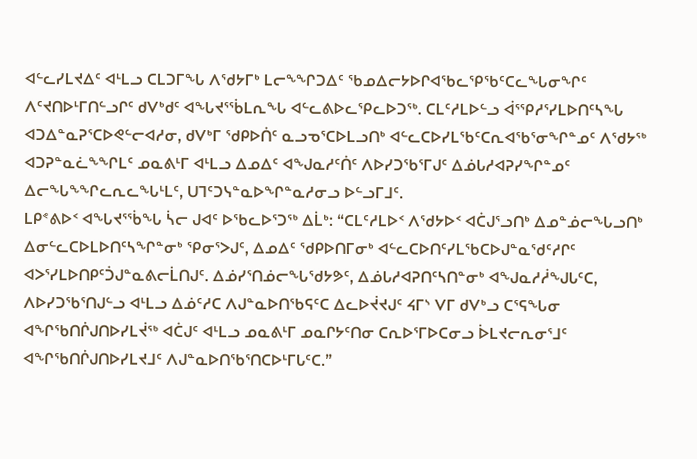ᐊᓪᓚᓯᒪᔪᐃᑦ ᐊᒻᒪᓗ ᑕᒪᑐᒥᖓ ᐱᖁᔭᒥᒃ ᒪᓕᖕᖏᑐᐃᑦ ᖃᓄᐃᓕᔭᐅᒋᐊᖃᓚᕿᖃᑦᑕᓚᖓᓂᖏᑦ ᐱᑦᔪᑎᐅᒻᒥᑎᓪᓗᒋᑦ ᑯᐯᒃᑯᑦ ᐊᖓᔪᕐᖄᒪᕆᖓ ᐊᓪᓚᕕᐅᓚᕿᓚᐅᑐᖅ. ᑕᒪᑦᓱᒪᐅᓪᓗ ᐋᕐᕿᓱᕐᓯᒪᐅᑎᑦᓴᖓ ᐊᑐᐃᓐᓇᕈᕐᑕᐅᕙᓪᓕᐊᓱᓂ, ᑯᐯᒃᒥ ᖁᑭᐅᑏᑦ ᓇᓗᓀᕐᑕᐅᒪᓗᑎᒃ ᐊᓪᓚᑕᐅᓯᒪᖃᑦᑕᕆᐊᖃᕐᓂᖏᓐᓄᑦ ᐱᖁᔭᖅ ᐊᑐᕈᓐᓇᓛᖕᖏᒪᑦ ᓄᓇᕕᒻᒥ ᐊᒻᒪᓗ ᐃᓄᐃᑦ ᐊᖑᓇᓱᑦᑏᑦ ᐱᐅᓯᑐᖃᕐᒥᒍᑦ ᐃᓅᒐᓱᐊᕈᓯᖏᓐᓄᑦ ᐃᓕᖓᖕᖏᓚᕆᓚᖓᒻᒪᑦ, ᑌᒣᑦᑐᓭᓐᓇᐅᖏᓐᓇᓱᓂᓗ ᐅᓪᓗᒥᒧᑦ.
ᒪᑭᕝᕕᐅᑉ ᐊᖓᔪᕐᖄᖓ ᓵᓕ ᒍᐊᑦ ᐅᖃᓚᐅᕐᑐᖅ ᐃᒫᒃ: “ᑕᒪᑦᓱᒪᐅᑉ ᐱᖁᔭᐅᑉ ᐊᑖᒍᕐᓗᑎᒃ ᐃᓄᓐᓅᓕᖓᓗᑎᒃ ᐃᓂᓪᓚᑕᐅᒪᐅᑎᑦᓴᖏᓐᓂᒃ ᕿᓂᕐᐳᒍᑦ, ᐃᓄᐃᑦ ᖁᑭᐅᑎᒥᓂᒃ ᐊᓪᓚᑕᐅᑎᑦᓯᒪᖃᑕᐅᒍᓐᓇᖁᑦᓱᒋᑦ ᐊᐳᕐᓯᒪᐅᑎᑭᑦᑑᒍᓐᓇᕕᓕᒫᑎᒍᑦ. ᐃᓅᓯᕐᑎᓅᓕᖓᖁᔭᕗᑦ, ᐃᓅᒐᓱᐊᕈᑎᑦᓴᑎᓐᓂᒃ ᐊᖑᓇᓱᓲᖑᒐᑦᑕ, ᐱᐅᓯᑐᖃᕐᑎᒍᓪᓗ ᐊᒻᒪᓗ ᐃᓅᑦᓱᑕ ᐱᒍᓐᓇᐅᑎᖃᕋᑦᑕ ᐃᓚᐅᔫᔪᒍᑦ ᔦᒥᔅ ᐯᒥ ᑯᐯᒃᓗ ᑕᕐᕋᖓᓂ ᐊᖏᖃᑎᒌᒍᑎᐅᓯᒪᔫᖅ ᐊᑖᒍᑦ ᐊᒻᒪᓗ ᓄᓇᕕᒻᒥ ᓄᓇᒋᔭᑦᑎᓂ ᑕᕆᐅᕐᒥᐅᑕᓂᓗ ᐆᒪᔪᓕᕆᓂᕐᒧᑦ ᐊᖏᖃᑎᒌᒍᑎᐅᓯᒪᔪᒧᑦ ᐱᒍᓐᓇᐅᑎᖃᕐᑎᑕᐅᒻᒥᒐᑦᑕ.”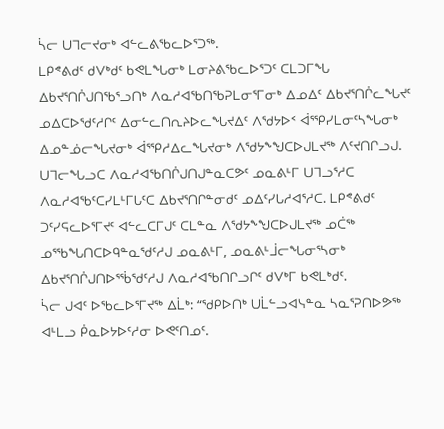ᓵᓕ ᑌᒣᓕᔪᓂᒃ ᐊᓪᓚᕕᖃᓚᐅᕐᑐᖅ.
ᒪᑭᕝᕕᑯᑦ ᑯᐯᒃᑯᑦ ᑲᕙᒪᖓᓂᒃ ᒪᓂᔨᕕᖃᓚᐅᕐᑐᑦ ᑕᒪᑐᒥᖓ ᐃᑲᔪᕐᑎᒌᒍᑎᖃᕐᓗᑎᒃ ᐱᓇᓱᐊᖃᑎᖃᕈᒪᓂᕐᒥᓂᒃ ᐃᓄᐃᑦ ᐃᑲᔪᕐᑎᒌᓚᖓᔪᑦ ᓄᐃᑕᐅᖁᑦᓱᒋᑦ ᐃᓂᓪᓚᑎᕆᔨᐅᓚᖓᔪᐃᑦ ᐱᖁᔭᐅᑉ ᐋᕐᕿᓯᒪᓂᑦᓴᖓᓂᒃ ᐃᓄᓐᓅᓕᖓᔪᓂᒃ ᐋᕐᕿᓱᐃᓚᖓᔪᓂᒃ ᐱᖁᔭᖕᖑᑕᐅᒍᒪᔪᖅ ᐱᑦᔪᑎᒋᓗᒍ. ᑌᒣᓕᖓᓗᑕ ᐱᓇᓱᐊᖃᑎᒌᒍᑎᒍᓐᓇᑕᕗᑦ ᓄᓇᕕᒻᒥ ᑌᒣᓗᕐᓱᑕ ᐱᓇᓱᐊᖃᑦᑕᓯᒪᒻᒥᒐᑦᑕ ᐃᑲᔪᕐᑎᒋᓐᓂᑯᑦ ᓄᐃᑦᓯᒐᓱᐊᕐᓱᑕ. ᒪᑭᕝᕕᑯᑦ ᑐᑦᓯᕋᓚᐅᕐᒥᔪᑦ ᐊᓪᓚᑕᒥᒍᑦ ᑕᒪᓐᓇ ᐱᖁᔭᖕᖑᑕᐅᒍᒪᔪᖅ ᓄᑖᖅ ᓄᕐᖃᖓᑎᑕᐅᑫᓐᓇᖁᑦᓱᒍ ᓄᓇᕕᒻᒥ, ᓄᓇᕕᒻᒨᓕᖓᓂᕐᓴᓂᒃ ᐃᑲᔪᕐᑎᒌᒍᑎᐅᕐᖄᖁᑦᓱᒍ ᐱᓇᓱᐊᖃᑎᒋᓗᒋᑦ ᑯᐯᒃᒥ ᑲᕙᒪᒃᑯᑦ.
ᓵᓕ ᒍᐊᑦ ᐅᖃᓚᐅᕐᒥᔪᖅ ᐃᒫᒃ: “ᖁᑭᐅᑎᒃ ᑌᒫᓪᓗᐊᓭᓐᓇ ᓴᓇᕐᕈᑎᐅᕗᖅ ᐊᒻᒪᓗ ᑮᓇᐅᔭᐅᑦᓱᓂ ᐅᕙᑦᑎᓄᑦ.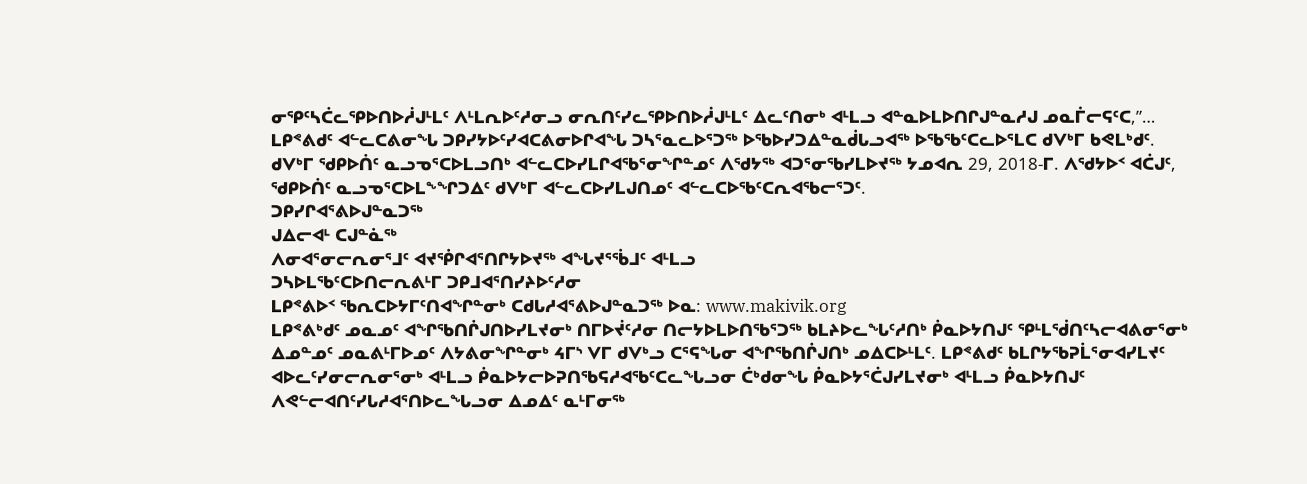ᓂᕿᑦᓴᑖᓚᕿᐅᑎᐅᓲᒍᒻᒪᑦ ᐱᒻᒪᕆᐅᑦᓱᓂᓗ ᓂᕆᑎᑦᓯᓚᕿᐅᑎᐅᓲᒍᒻᒪᑦ ᐃᓚᑦᑎᓂᒃ ᐊᒻᒪᓗ ᐊᓐᓇᐅᒪᐅᑎᒋᒍᓐᓇᓱᒍ ᓄᓇᒦᓕᕋᑦᑕ,”…
ᒪᑭᕝᕕᑯᑦ ᐊᓪᓚᑕᕕᓂᖓ ᑐᑭᓯᔭᐅᑦᓯᐊᑕᕕᓂᐅᒋᐊᖓ ᑐᓴᕐᓇᓚᐅᕐᑐᖅ ᐅᖃᐅᓯᑐᐃᓐᓇᑰᒐᓗᐊᖅ ᐅᖃᖃᑦᑕᓚᐅᕐᒪᑕ ᑯᐯᒃᒥ ᑲᕙᒪᒃᑯᑦ.
ᑯᐯᒃᒥ ᖁᑭᐅᑏᑦ ᓇᓗᓀᕐᑕᐅᒪᓗᑎᒃ ᐊᓪᓚᑕᐅᓯᒪᒋᐊᖃᕐᓂᖏᓐᓄᑦ ᐱᖁᔭᖅ ᐊᑐᕐᓂᖃᓯᒪᐅᔪᖅ ᔭᓄᐊᕆ 29, 2018-ᒥ. ᐱᖁᔭᐅᑉ ᐊᑖᒍᑦ, ᖁᑭᐅᑏᑦ ᓇᓗᓀᕐᑕᐅᒪᖕᖏᑐᐃᑦ ᑯᐯᒃᒥ ᐊᓪᓚᑕᐅᓯᒪᒍᑎᓄᑦ ᐊᓪᓚᑕᐅᖃᑦᑕᕆᐊᖃᓕᕐᑐᑦ.
ᑐᑭᓯᒋᐊᕐᕕᐅᒍᓐᓇᑐᖅ
ᒍᐃᓕᐊᒻ ᑕᒍᓐᓈᖅ
ᐱᓂᐊᕐᓂᓕᕆᓂᕐᒧᑦ ᐊᔪᖀᒋᐊᕐᑎᒋᔭᐅᔪᖅ ᐊᖓᔪᕐᖄᒧᑦ ᐊᒻᒪᓗ
ᑐᓴᐅᒪᖃᑦᑕᐅᑎᓕᕆᕕᒻᒥ ᑐᑭᒧᐊᕐᑎᓯᔨᐅᑦᓱᓂ
ᒪᑭᕝᕕᐅᑉ ᖃᕆᑕᐅᔭᒥᑦᑎᐊᖏᓐᓂᒃ ᑕᑯᒐᓱᐊᕐᕕᐅᒍᓐᓇᑐᖅ ᐅᓇ: www.makivik.org
ᒪᑭᕝᕕᒃᑯᑦ ᓄᓇᓄᑦ ᐊᖏᖃᑎᒌᒍᑎᐅᓯᒪᔪᓂᒃ ᑎᒥᐅᔫᑦᓱᓂ ᑎᓕᔭᐅᒪᐅᑎᖃᕐᑐᖅ ᑲᒪᔨᐅᓚᖓᑦᓱᑎᒃ ᑮᓇᐅᔭᑎᒍᑦ ᕿᒻᒪᖂᑎᑦᓴᓕᐊᕕᓂᕐᓂᒃ ᐃᓄᓐᓄᑦ ᓄᓇᕕᒻᒥᐅᓄᑦ ᐱᔭᕕᓂᖏᓐᓂᒃ ᔦᒥᔅ ᐯᒥ ᑯᐯᒃᓗ ᑕᕐᕋᖓᓂ ᐊᖏᖃᑎᒌᒍᑎᒃ ᓄᐃᑕᐅᒻᒪᑦ. ᒪᑭᕝᕕᑯᑦ ᑲᒪᒋᔭᖃᕈᒫᕐᓂᐊᓯᒪᔪᑦ ᐊᐅᓚᑦᓯᓂᓕᕆᓂᕐᓂᒃ ᐊᒻᒪᓗ ᑮᓇᐅᔭᓕᐅᕈᑎᖃᕋᓱᐊᖃᑦᑕᓚᖓᓗᓂ ᑖᒃᑯᓂᖓ ᑮᓇᐅᔭᕐᑖᒍᓯᒪᔪᓂᒃ ᐊᒻᒪᓗ ᑮᓇᐅᔭᑎᒍᑦ ᐱᕙᓪᓕᐊᑎᑦᓯᒐᓱᐊᕐᑎᐅᓚᖓᓗᓂ ᐃᓄᐃᑦ ᓇᒻᒥᓂᖅ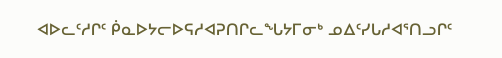ᐊᐅᓚᑦᓱᒋᑦ ᑮᓇᐅᔭᓕᐅᕋᓱᐊᕈᑎᒋᓚᖓᔭᒥᓂᒃ ᓄᐃᑦᓯᒐᓱᐊᕐᑎᓗᒋᑦ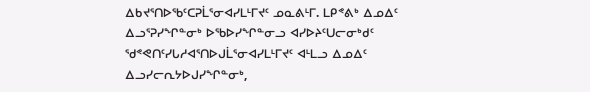ᐃᑲᔪᕐᑎᐅᖃᑦᑕᕈᒫᕐᓂᐊᓯᒪᒻᒥᔪᑦ ᓄᓇᕕᒻᒥ. ᒪᑭᕝᕕᒃ ᐃᓄᐃᑦ ᐃᓗᕐᕈᓯᖏᓐᓂᒃ ᐅᖃᐅᓯᖏᓐᓂᓗ ᐊᓯᐅᔨᑦᑌᓕᓂᒃᑯᑦ ᖁᕝᕙᑎᑦᓯᒐᓱᐊᕐᑎᐅᒍᒫᕐᓂᐊᓯᒪᒻᒥᔪᑦ ᐊᒻᒪᓗ ᐃᓄᐃᑦ ᐃᓗᓯᓕᕆᔭᐅᒍᓯᖏᓐᓂᒃ,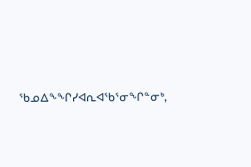ᖃᓄᐃᖕᖏᓯᐊᕆᐊᖃᕐᓂᖏᓐᓂᒃ,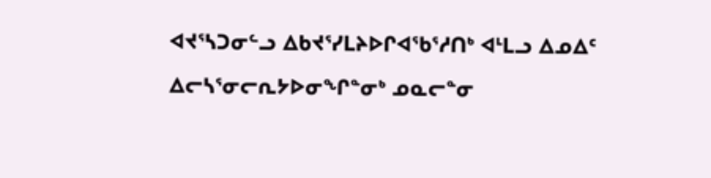ᐊᔪᕐᓴᑐᓂᓪᓗ ᐃᑲᔪᕐᓯᒪᔨᐅᒋᐊᖃᕐᓱᑎᒃ ᐊᒻᒪᓗ ᐃᓄᐃᑦ ᐃᓕᓴᕐᓂᓕᕆᔭᐅᓂᖏᓐᓂᒃ ᓄᓇᓕᓐᓂ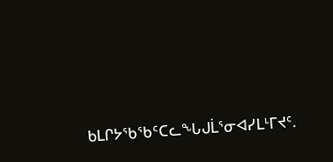ᑲᒪᒋᔭᖃᖃᑦᑕᓚᖓᒍᒫᕐᓂᐊᓯᒪᒻᒥᔪᑦ.